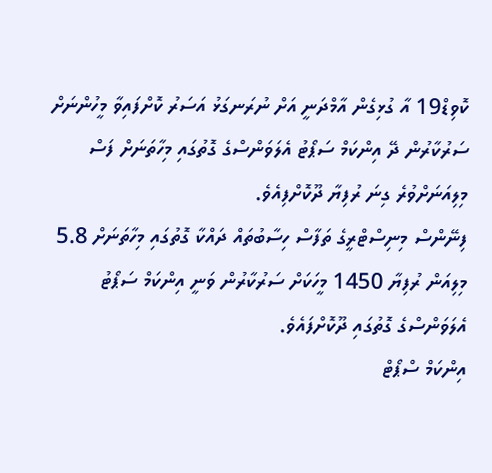ކޮވިޑް19 އާ ގުޅިގެން އާމްދަނީ އަށް ނުރަނގަޅު އަސަރު ކޮށްފައިވާ މީހުންނަށް ސަރުކާރުން ދޭ އިންކަމް ސަޕޯޓު އެލަވަންސްގެ ގޮތުގައި މިހާތަނަށް ފަސް މިލިއަނަށްވުރެ ގިނަ ރުފިޔާ ދޫކޮށްފިއެވެ.
ފިނޭންސް މިނިސްޓްރީގެ ތަފާސް ހިސާބުތައް ދައްކާ ގޮތުގައި މިހާތަނަށް 5.8 މިލިއަން ރުފިޔާ 1450 މީހަކަށް ސަރުކާރުން ވަނީ އިންކަމް ސަޕޯޓު އެލަވަންސްގެ ގޮތުގައި ދޫކޮށްފައެވެ.
އިންކަމް ސްޕޯޓް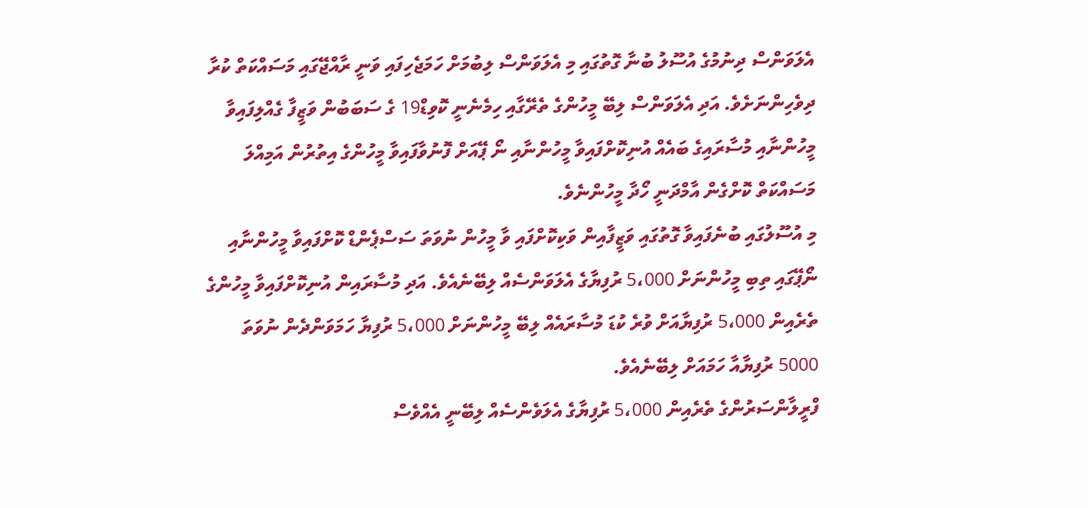އެލަވަންސް ދިނުމުގެ އުސޫލު ބުނާ ގޮތުގައި މި އެލަވަންސް ލިބުމަށް ހަމަޖެހިފައި ވަނީ ރާއްޖޭގައި މަސައްކަތް ކުރާ ދިވެހިންނަށެވެ. އަދި އެލަވަންސް ލިބޭ މީހުންގެ ތެރޭގާއި ހިމެނެނީ ކޮވިޑް19 ގެ ސަބަބުން ވަޒީފާ ގެއްލިފައިވާ މީހުންނާއި މުސާރައިގެ ބައެއް އުނިކޮށްފައިވާ މީހުންނާއި ނޯ ޕޭއަށް ފޮނުވާފައިވާ މީހުންގެ އިތުރުން އަމިއްލަ މަސައްކަތް ކޮށްގެން އާމްދަނީ ހޯދާ މީހުންނެވެ.
މި އުސޫލުގައި ބުނެފައިވާ ގޮތުގައި ވަޒީފާއިން ވަކިކޮށްފައި ވާ މީހުން ނުވަތަ ސަސްޕެންޑް ކޮށްފައިވާ މީހުންނާއި ނޯޕޭގައި ތިބި މީހުންނަށް 5،000 ރުފިޔާގެ އެލަވަންސެއް ލިބޭނެއެވެ. އަދި މުސާރައިން އުނިކޮށްފައިވާ މީހުންގެ ތެރެއިން 5،000 ރުފިޔާއަށް ވުރެ ކުޑަ މުސާރައެއް ލިބޭ މީހުންނަށް 5،000 ރުފިޔާ ހަމަވަންދެން ނުވަތަ 5000 ރުފިޔާއާ ހަމައަށް ލިބޭނެއެވެ.
ފްރީލާންސަރުންގެ ތެރެއިން 5،000 ރުފިޔާގެ އެލަވެންސެއް ލިބޭނީ އެއްވެސް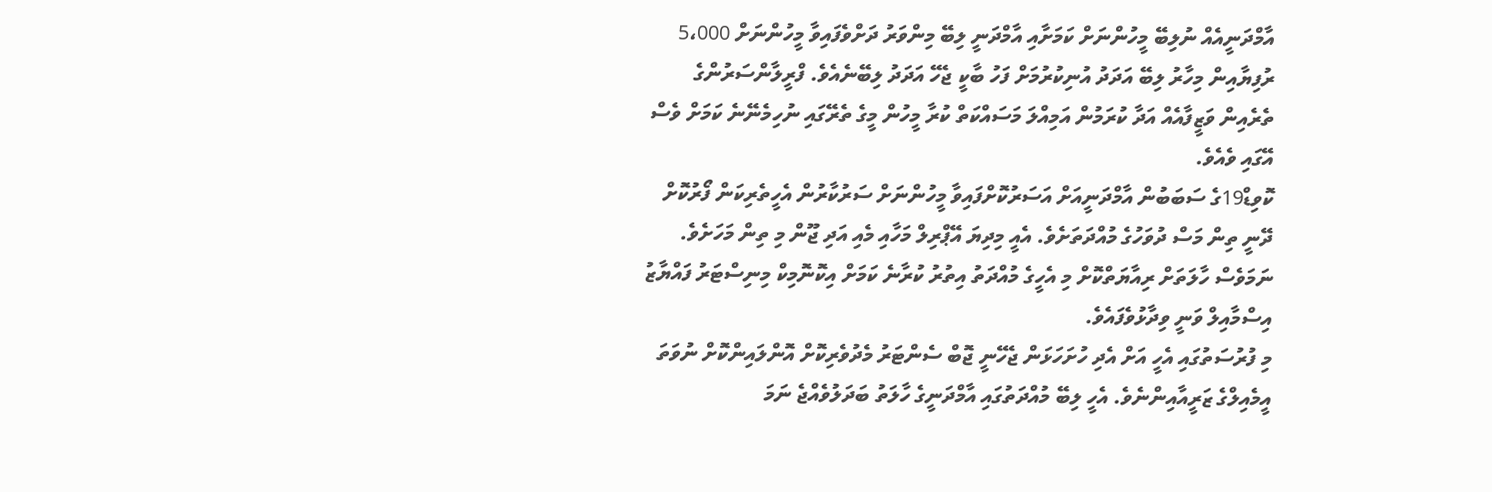އާމްދަނީއެއް ނުލިބޭ މީހުންނަށް ކަމަށާއި އާމްދަނީ ލިބޭ މިންވަރު ދަށްވެފައިވާ މީހުންނަށް 5،000 ރުފިޔާއިން މިހާރު ލިބޭ އަދަދު އުނިކުރުމަށް ފަހު ބާކީ ޖެހޭ އަދަދު ލިބޭނެއެވެ. ފްރީލާންސަރުންގެ ތެރެއިން ވަޒީފާއެއް އަދާ ކުރަމުން އަމިއްލަ މަސައްކަތް ކުރާ މީހުން މީގެ ތެރޭގައި ނުހިމެނޭނެ ކަމަށް ވެސް އޭގައި ވެއެވެ.
ކޮވިޑް19ގެ ސަބަބުން އާމްދަނީއަށް އަސަރުކޮށްފައިވާ މީހުންނަށް ސަރުކާރުން އެހީތެރިކަން ފޯރުކޮށް ދޭނީ ތިން މަސް ދުވަހުގެ މުއްދަތަށެވެ. އެއީ މިދިޔަ އޭޕްރިލް މަހާއި މެއި އަދި ޖޫން މި ތިން މަހަށެވެ. ނަމަވެސް ހާލަތަށް ރިއާޔަތްކޮށް މި އެހީގެ މުއްދަތު އިތުރު ކުރާނެ ކަމަށް އިކޮނޮމިކް މިނިސްޓަރު ފައްޔާޒު އިސްމާއިލް ވަނީ ވިދާޅުވެފައެވެ.
މި ފުރުސަތުގައި އެހީ އަށް އެދި ހުށަހަޅަން ޖެހޭނީ ޖޮބް ސެންޓަރު މެދުވެރިކޮށް އޮންލައިންކޮށް ނުވަތަ އީމެއިލްގެ ޒަރީއާއިންނެވެ. އެހީ ލިބޭ މުއްދަތުގައި އާމްދަނީގެ ހާލަތު ބަދަލުވެއްޖެ ނަމަ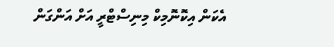އެކަން އިކޮނޮމިކް މިނިސްޓްރީ އަށް އަންގަން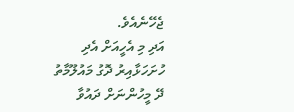ޖެހޭނެއެވެ.
އަދި މި އެހީއަށް އެދި ހުށަހަޅާއިރު ދޮގު މައުލޫމާތު ދޭ މީހުންނަށް ދައުވާ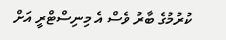ކުރުމުގެ ބާރު ވެސް އެ މިނިސްޓްރީ އަށް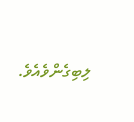ލިބިގެންވެއެވެ.